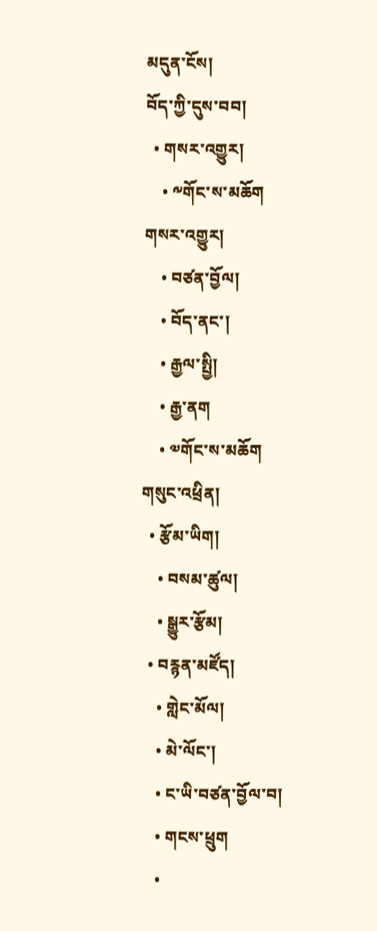མདུན་ངོས།
བོད་ཀྱི་དུས་བབ།
  • གསར་འགྱུར།
    • ༸གོང་ས་མཆོག གསར་འགྱུར།
    • བཙན་བྱོལ།
    • བོད་ནང་།
    • རྒྱལ་སྤྱི།
    • རྒྱ་ནག
    • ༧གོང་ས་མཆོག གསུང་འཕྲིན།
  • རྩོམ་ཡིག།
    • བསམ་ཚུལ།
    • སྒྱུར་རྩོམ།
  • བརྙན་མཛོད།
    • གླེང་མོལ།
    • མེ་ལོང་།
    • ང་ཡི་བཙན་བྱོལ་བ།
    • གངས་ཕྲུག
    •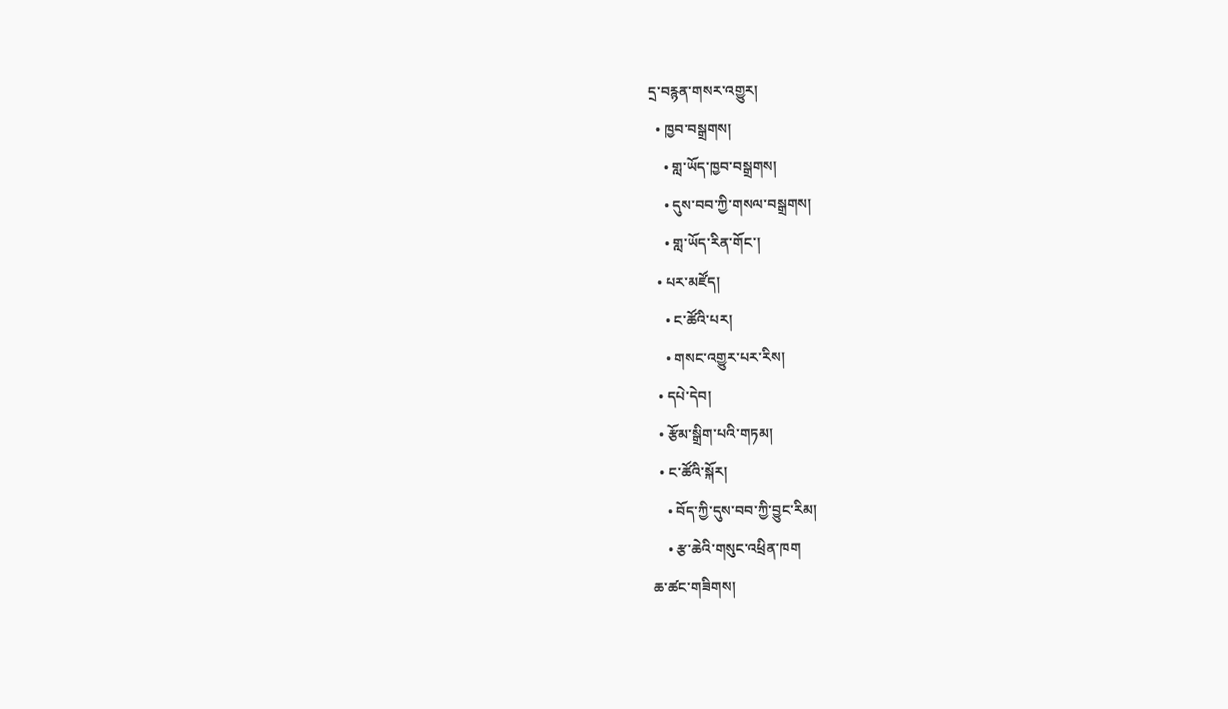དྲ་བརྙན་གསར་འགྱུར།
  • ཁྱབ་བསྒྲགས།
    • གླ་ཡོད་ཁྱབ་བསྒྲགས།
    • དུས་བབ་ཀྱི་གསལ་བསྒྲགས།
    • གླ་ཡོད་རིན་གོང་།
  • པར་མཛོད།
    • ང་ཚོའི་པར།
    • གསང་འགྱུར་པར་རིས།
  • དཔེ་དེབ།
  • རྩོམ་སྒྲིག་པའི་གཏམ།
  • ང་ཚོའི་སྐོར།
    • བོད་ཀྱི་དུས་བབ་ཀྱི་བྱུང་རིམ།
    • རྩ་ཆེའི་གསུང་འཕྲིན་ཁག
ཆ་ཚང་གཟིགས།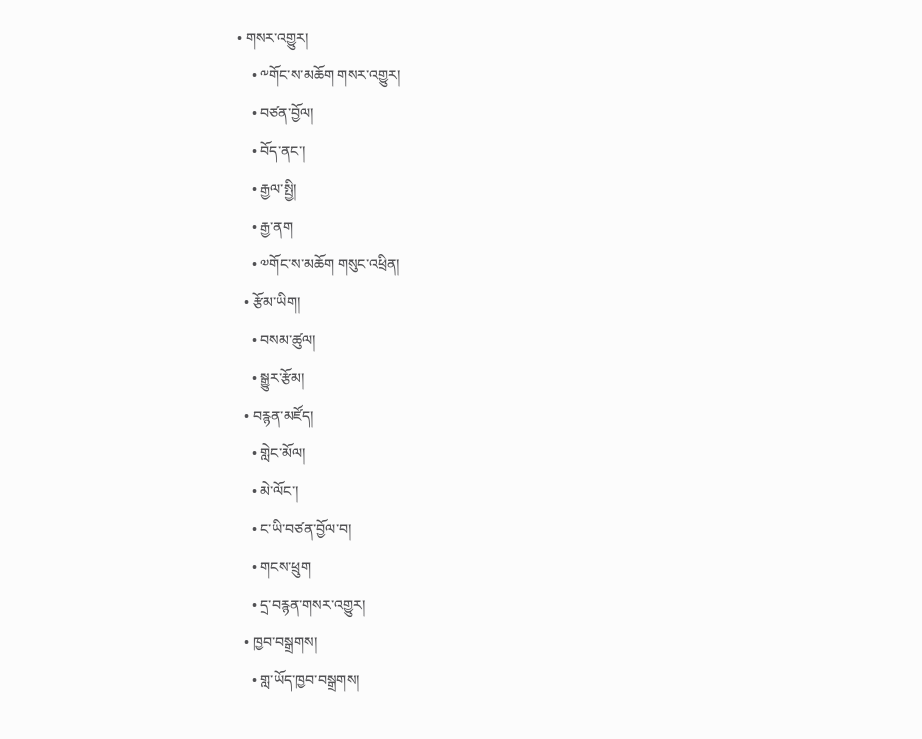• གསར་འགྱུར།
    • ༸གོང་ས་མཆོག གསར་འགྱུར།
    • བཙན་བྱོལ།
    • བོད་ནང་།
    • རྒྱལ་སྤྱི།
    • རྒྱ་ནག
    • ༧གོང་ས་མཆོག གསུང་འཕྲིན།
  • རྩོམ་ཡིག།
    • བསམ་ཚུལ།
    • སྒྱུར་རྩོམ།
  • བརྙན་མཛོད།
    • གླེང་མོལ།
    • མེ་ལོང་།
    • ང་ཡི་བཙན་བྱོལ་བ།
    • གངས་ཕྲུག
    • དྲ་བརྙན་གསར་འགྱུར།
  • ཁྱབ་བསྒྲགས།
    • གླ་ཡོད་ཁྱབ་བསྒྲགས།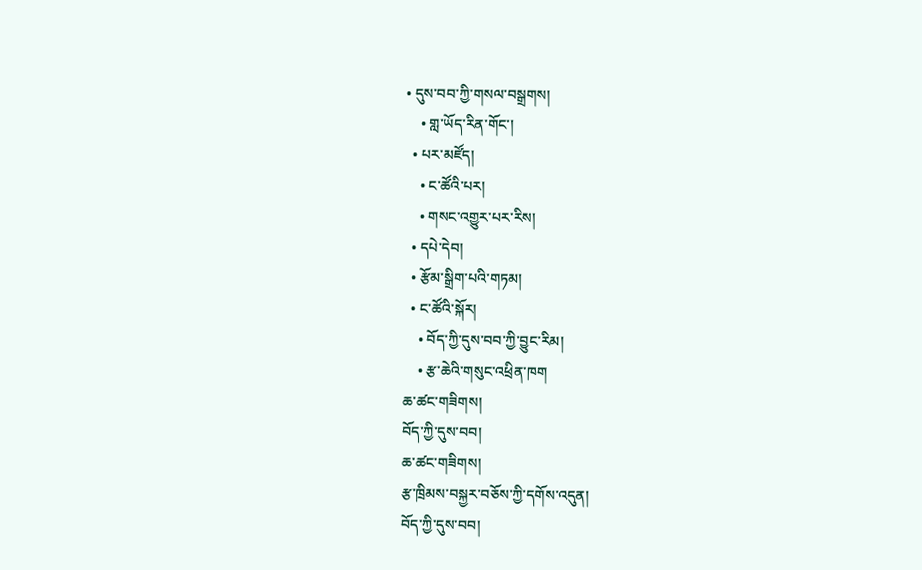• དུས་བབ་ཀྱི་གསལ་བསྒྲགས།
    • གླ་ཡོད་རིན་གོང་།
  • པར་མཛོད།
    • ང་ཚོའི་པར།
    • གསང་འགྱུར་པར་རིས།
  • དཔེ་དེབ།
  • རྩོམ་སྒྲིག་པའི་གཏམ།
  • ང་ཚོའི་སྐོར།
    • བོད་ཀྱི་དུས་བབ་ཀྱི་བྱུང་རིམ།
    • རྩ་ཆེའི་གསུང་འཕྲིན་ཁག
ཆ་ཚང་གཟིགས།
བོད་ཀྱི་དུས་བབ།
ཆ་ཚང་གཟིགས།
རྩ་ཁྲིམས་བསྐྱར་བཅོས་ཀྱི་དགོས་འདུན།
བོད་ཀྱི་དུས་བབ།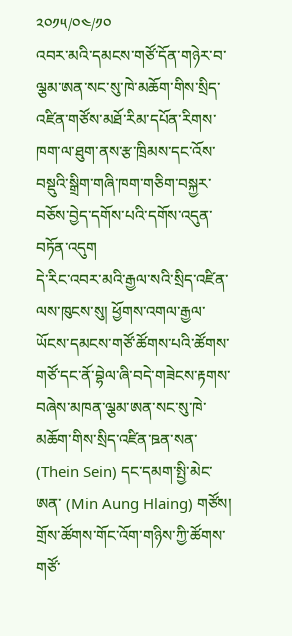༢༠༡༥/༠༤/༡༠
འབར་མའི་དམངས་གཙོ་དོན་གཉེར་བ་ལྕམ་ཨན་སང་སུ་ཁེ་མཆོག་གིས་སྲིད་འཛིན་གཙོས་མཐོ་རིམ་དཔོན་རིགས་ཁག་ལ་ཐུག་ནས་རྩ་ཁྲིམས་དང་འོས་བསྡུའི་སྒྲིག་གཞི་ཁག་གཅིག་བསྐྱར་བཅོས་བྱེད་དགོས་པའི་དགོས་འདུན་བཏོན་འདུག
དེ་རིང་འབར་མའི་རྒྱལ་སའི་སྲིད་འཛིན་ལས་ཁུངས་སུ། ཕྱོགས་འགལ་རྒྱལ་ཡོངས་དམངས་གཙོ་ཚོགས་པའི་ཚོགས་གཙོ་དང་ནོ་བྷེལ་ཞི་བདེ་གཟེངས་རྟགས་བཞེས་མཁན་ལྕམ་ཨན་སང་སུ་ཁེ་མཆོག་གིས་སྲིད་འཛིན་ཋན་སན་ (Thein Sein) དང་དམག་སྤྱི་མེང་ཨན་ (Min Aung Hlaing) གཙོས། གྲོས་ཚོགས་གོང་འོག་གཉིས་ཀྱི་ཚོགས་གཙོ་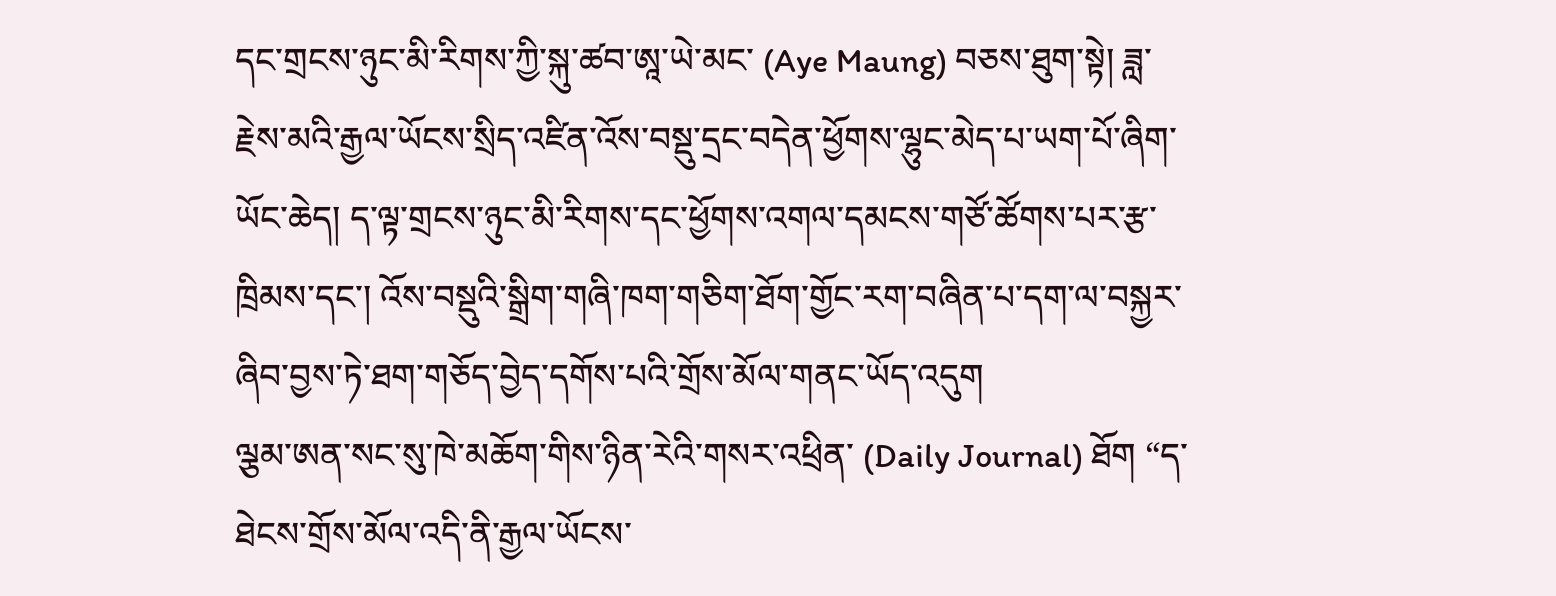དང་གྲངས་ཉུང་མི་རིགས་ཀྱི་སྐུ་ཚབ་ཨཱ་ཡེ་མང་ (Aye Maung) བཅས་ཐུག་སྟེ། ཟླ་རྗེས་མའི་རྒྱལ་ཡོངས་སྲིད་འཛིན་འོས་བསྡུ་དྲང་བདེན་ཕྱོགས་ལྷུང་མེད་པ་ཡག་པོ་ཞིག་ཡོང་ཆེད། ད་ལྟ་གྲངས་ཉུང་མི་རིགས་དང་ཕྱོགས་འགལ་དམངས་གཙོ་ཚོགས་པར་རྩ་ཁྲིམས་དང་། འོས་བསྡུའི་སྒྲིག་གཞི་ཁག་གཅིག་ཐོག་གྱོང་རག་བཞིན་པ་དག་ལ་བསྐྱར་ཞིབ་བྱས་ཏེ་ཐག་གཅོད་བྱེད་དགོས་པའི་གྲོས་མོལ་གནང་ཡོད་འདུག
ལྕམ་ཨན་སང་སུ་ཁེ་མཆོག་གིས་ཉིན་རེའི་གསར་འཕྲིན་ (Daily Journal) ཐོག “ད་ཐེངས་གྲོས་མོལ་འདི་ནི་རྒྱལ་ཡོངས་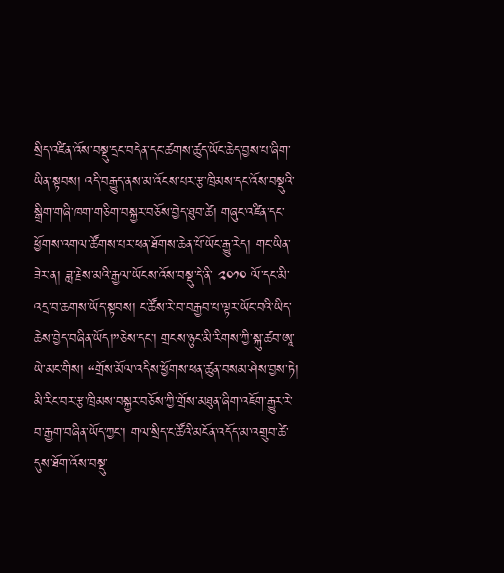སྲིད་འཛིན་འོས་བསྡུ་དྲང་བདེན་དང་ཚགས་ཚུད་ཡོང་ཆེད་བྱས་པ་ཞིག་ཡིན་སྟབས། འདི་བརྒྱུད་ནས་མ་འོངས་པར་རྩ་ཁྲིམས་དང་འོས་བསྡུའི་སྒྲིག་གཞི་ཁག་གཅིག་བསྐྱར་བཅོས་བྱེད་ཐུབ་ཚེ། གཞུང་འཛིན་དང་ཕྱོགས་འགལ་ཚོགས་པར་ཕན་ཐོགས་ཆེན་པོ་ཡོང་རྒྱུ་རེད། གང་ཡིན་ཟེར་ན། ཟླ་རྗེས་མའི་རྒྱལ་ཡོངས་འོས་བསྡུ་དེ་ནི་ ༢༠༡༠ ལོ་དང་མི་འདྲ་བ་ཆགས་ཡོད་སྟབས། ང་ཚོས་རེ་བ་བརྒྱབ་པ་ལྟར་ཡོང་བའི་ཡིད་ཆེས་བྱེད་བཞིན་ཡོད།”ཅེས་དང་། གྲངས་ཉུང་མི་རིགས་ཀྱི་སྐུ་ཚབ་ཨཱ་ཡེ་མང་གིས། “གྲོས་མོལ་འདིས་ཕྱོགས་ཕན་ཚུན་བསམ་ཤེས་བྱས་ཏེ། མི་རིང་བར་རྩ་ཁྲིམས་བསྐྱར་བཅོས་ཀྱི་གྲོས་མཐུན་ཞིག་འཇོག་རྒྱུར་རེ་བ་རྒྱག་བཞིན་ཡོད་ཀྱང་། གལ་སྲིད་ང་ཚོའི་མངོན་འདོད་མ་འགྲུབ་ཚེ་དུས་ཐོག་འོས་བསྡུ་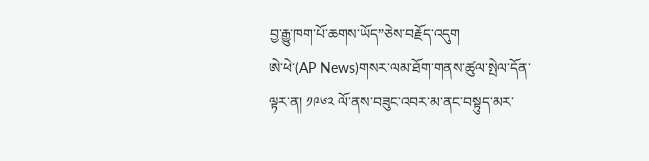བྱ་རྒྱུ་ཁག་པོ་ཆགས་ཡོད”ཅེས་བརྗོད་འདུག
ཨེ་ཕེ་(AP News)གསར་ལམ་ཐོག་གནས་ཚུལ་སྤེལ་དོན་ལྟར་ན། ༡༩༦༢ ལོ་ནས་བཟུང་འབར་མ་ནང་བསྟུད་མར་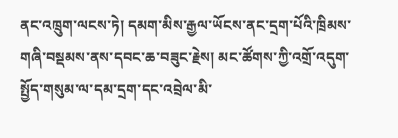ནང་འཁྲུག་ལངས་ཏེ། དམག་མིས་རྒྱལ་ཡོངས་ནང་དྲག་པོའི་ཁྲིམས་གཞི་བསྡམས་ནས་དབང་ཆ་བཟུང་རྗེས། མང་ཚོགས་ཀྱི་འགྲོ་འདུག་སྤྱོད་གསུམ་ལ་དམ་དྲག་དང་འབྲེལ་མི་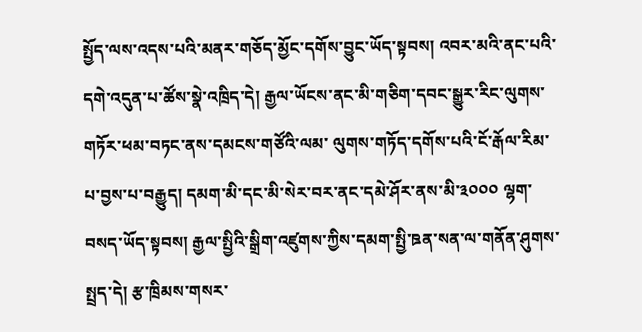སྤྱོད་ལས་འདས་པའི་མནར་གཅོད་མྱོང་དགོས་བྱུང་ཡོད་སྟབས། འབར་མའི་ནང་པའི་དགེ་འདུན་པ་ཚོས་སྣེ་འཁྲིད་དེ། རྒྱལ་ཡོངས་ནང་མི་གཅིག་དབང་སྒྱུར་རིང་ལུགས་གཏོར་ཕམ་བཏང་ནས་དམངས་གཙོའི་ལམ་ ལུགས་གཏོད་དགོས་པའི་ངོ་རྒོལ་རིམ་པ་བྱས་པ་བརྒྱུད། དམག་མི་དང་མི་སེར་བར་ནང་དམེ་ཤོར་ནས་མི་༣༠༠༠ ལྷག་བསད་ཡོད་སྟབས། རྒྱལ་སྤྱིའི་སྒྲིག་འཛུགས་ཀྱིས་དམག་སྤྱི་ཋན་སན་ལ་གནོན་ཤུགས་སྤྲད་དེ། རྩ་ཁྲིམས་གསར་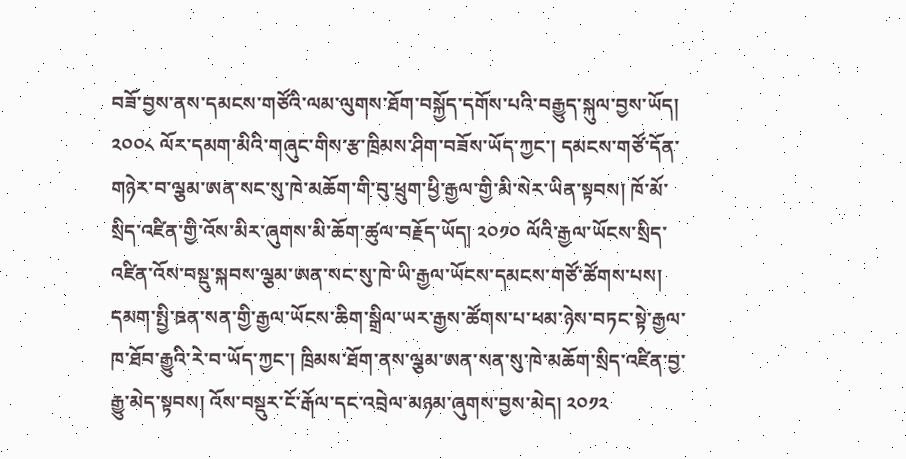བཟོ་བྱས་ནས་དམངས་གཙོའི་ལམ་ལུགས་ཐོག་བསྐྱོད་དགོས་པའི་བརྒྱུད་སྐུལ་བྱས་ཡོད། ༢༠༠༨ ལོར་དམག་མིའི་གཞུང་གིས་རྩ་ཁྲིམས་ཤིག་བཟོས་ཡོད་ཀྱང་། དམངས་གཙོ་དོན་གཉེར་བ་ལྕམ་ཨན་སང་སུ་ཁེ་མཆོག་གི་བུ་ཕྲུག་ཕྱི་རྒྱལ་གྱི་མི་སེར་ཡིན་སྟབས། ཁོ་མོ་སྲིད་འཛིན་གྱི་འོས་མིར་ཞུགས་མི་ཆོག་ཚུལ་བརྗོད་ཡོད། ༢༠༡༠ ལོའི་རྒྱལ་ཡོངས་སྲིད་འཛིན་འོས་བསྡུ་སྐབས་ལྕམ་ཨན་སང་སུ་ཁེ་ཡི་རྒྱལ་ཡོངས་དམངས་གཙོ་ཚོགས་པས། དམག་སྤྱི་ཋན་སན་གྱི་རྒྱལ་ཡོངས་ཆིག་སྒྲིལ་ཡར་རྒྱས་ཚོགས་པ་ཕམ་ཉེས་བཏང་སྟེ་རྒྱལ་ཁ་ཐོབ་རྒྱུའི་རེ་བ་ཡོད་ཀྱང་། ཁྲིམས་ཐོག་ནས་ལྕམ་ཨན་སན་སུ་ཁེ་མཆོག་སྲིད་འཛིན་བྱ་རྒྱུ་མེད་སྟབས། འོས་བསྡུར་ངོ་རྒོལ་དང་འབྲེལ་མཉམ་ཞུགས་བྱས་མེད། ༢༠༡༢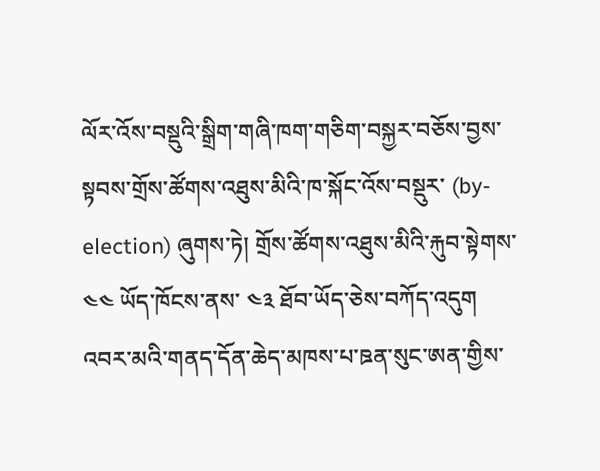ལོར་འོས་བསྡུའི་སྒྲིག་གཞི་ཁག་གཅིག་བསྐྱར་བཅོས་བྱས་སྟབས་གྲོས་ཚོགས་འཐུས་མིའི་ཁ་སྐོང་འོས་བསྡུར་ (by-election) ཞུགས་ཏེ། གྲོས་ཚོགས་འཐུས་མིའི་རྐུབ་སྟེགས་ ༤༤ ཡོད་ཁོངས་ནས་ ༤༣ ཐོབ་ཡོད་ཅེས་བཀོད་འདུག
འབར་མའི་གནད་དོན་ཆེད་མཁས་པ་ཋན་སུང་ཨན་གྱིས་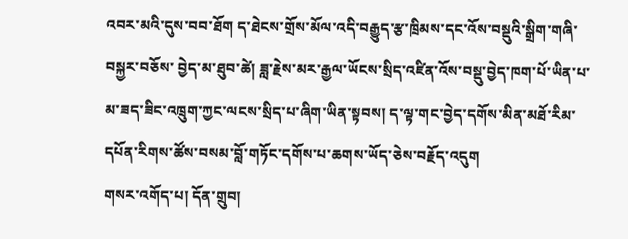འབར་མའི་དུས་བབ་ཐོག ད་ཐེངས་གྲོས་མོལ་འདི་བརྒྱུད་རྩ་ཁྲིམས་དང་འོས་བསྡུའི་སྒྲིག་གཞི་བསྐྱར་བཅོས་ བྱེད་མ་ཐུབ་ཚེ། ཟླ་རྗེས་མར་རྒྱལ་ཡོངས་སྲིད་འཛིན་འོས་བསྡུ་བྱེད་ཁག་པོ་ཡིན་པ་མ་ཟད་ཟིང་འཁྲུག་ཀྱང་ལངས་སྲིད་པ་ཞིག་ཡིན་སྟབས། ད་ལྟ་གང་བྱེད་དགོས་མིན་མཐོ་རིམ་དཔོན་རིགས་ཚོས་བསམ་བློ་གཏོང་དགོས་པ་ཆགས་ཡོད་ཅེས་བརྗོད་འདུག
གསར་འགོད་པ། དོན་གྲུབ།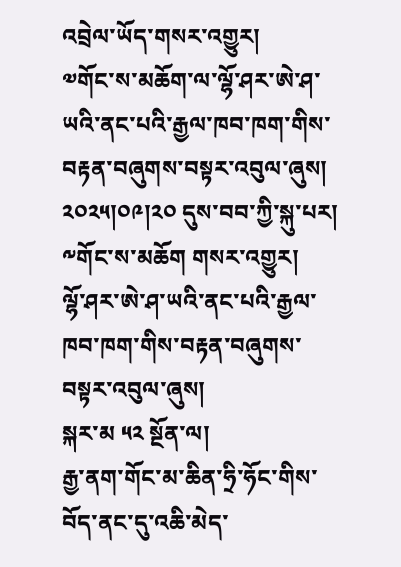འབྲེལ་ཡོད་གསར་འགྱུར།
༧གོང་ས་མཆོག་ལ་ལྷོ་ཤར་ཨེ་ཤ་ཡའི་ནང་པའི་རྒྱལ་ཁབ་ཁག་གིས་བརྟན་བཞུགས་བསྟར་འབུལ་ཞུས། ༢༠༢༥།༠༩།༢༠ དུས་བབ་ཀྱི་སྐུ་པར།
༸གོང་ས་མཆོག གསར་འགྱུར།
ལྷོ་ཤར་ཨེ་ཤ་ཡའི་ནང་པའི་རྒྱལ་ཁབ་ཁག་གིས་བརྟན་བཞུགས་བསྟར་འབུལ་ཞུས།
སྐར་མ ༥༢ སྔོན་ལ།
རྒྱ་ནག་གོང་མ་ཆིན་ཧྲི་ཧོང་གིས་བོད་ནང་དུ་འཆི་མེད་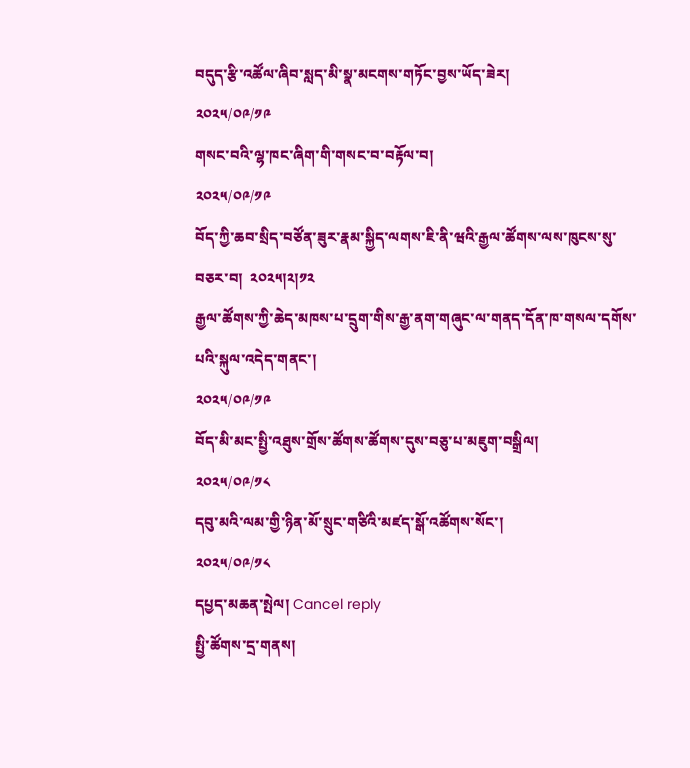བདུད་རྩི་འཚོལ་ཞིབ་སླད་མི་སྣ་མངགས་གཏོང་བྱས་ཡོད་ཟེར།
༢༠༢༥/༠༩/༡༩
གསང་བའི་ལྷ་ཁང་ཞིག་གི་གསང་བ་བརྟོལ་བ།
༢༠༢༥/༠༩/༡༩
བོད་ཀྱི་ཆབ་སྲིད་བཙོན་ཟུར་རྣམ་སྐྱིད་ལགས་ཇི་ནི་ཝའི་རྒྱལ་ཚོགས་ལས་ཁུངས་སུ་བཅར་བ།  ༢༠༢༥།༢།༡༢
རྒྱལ་ཚོགས་ཀྱི་ཆེད་མཁས་པ་དྲུག་གིས་རྒྱ་ནག་གཞུང་ལ་གནད་དོན་ཁ་གསལ་དགོས་པའི་སྐུལ་འདེད་གནང་།
༢༠༢༥/༠༩/༡༩
བོད་མི་མང་སྤྱི་འཐུས་གྲོས་ཚོགས་ཚོགས་དུས་བཅུ་པ་མཇུག་བསྒྲིལ།
༢༠༢༥/༠༩/༡༨
དབུ་མའི་ལམ་གྱི་ཉིན་མོ་སྲུང་གཙིའི་མཛད་སྒོ་འཚོགས་སོང་།
༢༠༢༥/༠༩/༡༨
དཔྱད་མཆན་སྤེལ། Cancel reply
སྤྱི་ཚོགས་དྲ་གནས།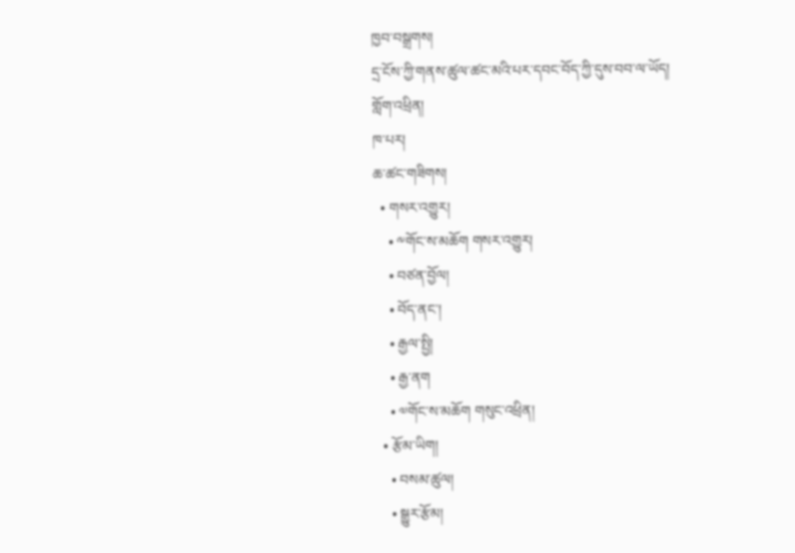ཁྱབ་བསྒྲགས།
དྲ་ངོས་ཀྱི་གནས་ཚུལ་ཚང་མའི་པར་དབང་བོད་ཀྱི་དུས་བབ་ལ་ཡོད།
གློག་འཕྲིན།
ཁ་པར།
ཆ་ཚང་གཟིགས།
  • གསར་འགྱུར།
    • ༸གོང་ས་མཆོག གསར་འགྱུར།
    • བཙན་བྱོལ།
    • བོད་ནང་།
    • རྒྱལ་སྤྱི།
    • རྒྱ་ནག
    • ༧གོང་ས་མཆོག གསུང་འཕྲིན།
  • རྩོམ་ཡིག།
    • བསམ་ཚུལ།
    • སྒྱུར་རྩོམ།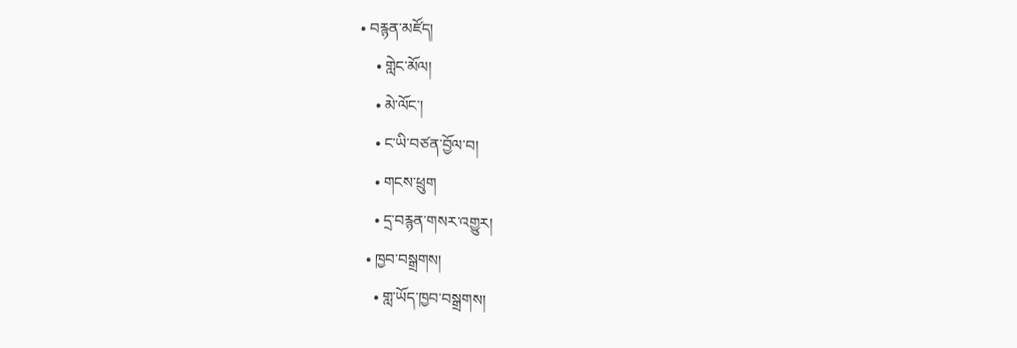• བརྙན་མཛོད།
    • གླེང་མོལ།
    • མེ་ལོང་།
    • ང་ཡི་བཙན་བྱོལ་བ།
    • གངས་ཕྲུག
    • དྲ་བརྙན་གསར་འགྱུར།
  • ཁྱབ་བསྒྲགས།
    • གླ་ཡོད་ཁྱབ་བསྒྲགས།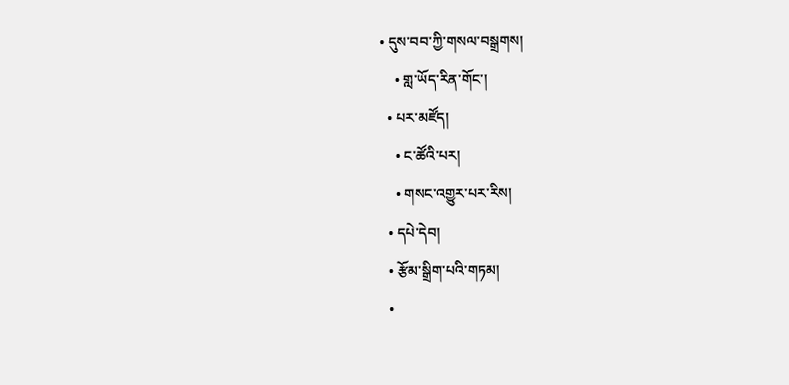• དུས་བབ་ཀྱི་གསལ་བསྒྲགས།
    • གླ་ཡོད་རིན་གོང་།
  • པར་མཛོད།
    • ང་ཚོའི་པར།
    • གསང་འགྱུར་པར་རིས།
  • དཔེ་དེབ།
  • རྩོམ་སྒྲིག་པའི་གཏམ།
  •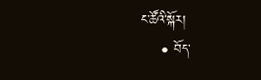ང་ཚོའི་སྐོར།
    • བོད་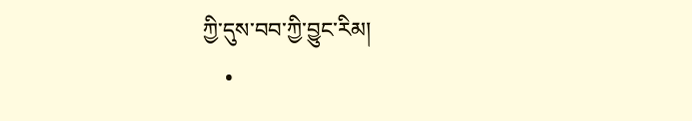ཀྱི་དུས་བབ་ཀྱི་བྱུང་རིམ།
    •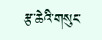རྩ་ཆེའི་གསུང་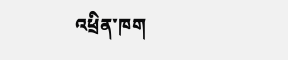འཕྲིན་ཁག